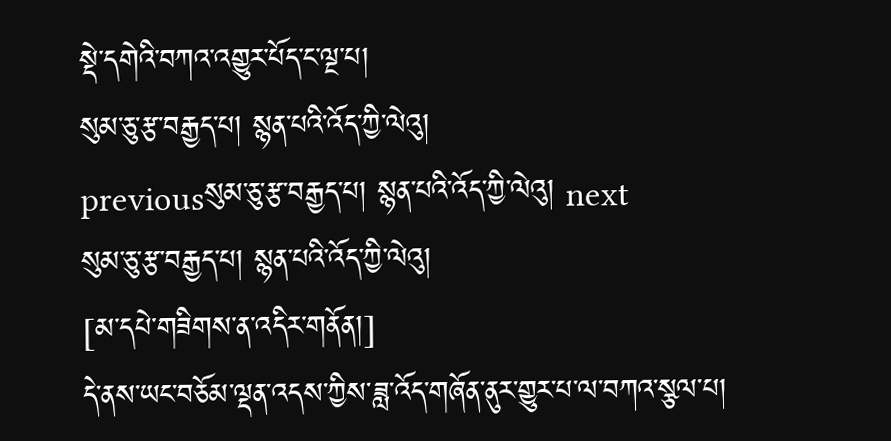སྡེ་དགེའི་བཀའ་འགྱུར་པོད་ང་ལྔ་པ།
སུམ་ཅུ་རྩ་བརྒྱད་པ། སྙན་པའི་འོད་ཀྱི་ལེའུ།
previousསུམ་ཅུ་རྩ་བརྒྱད་པ། སྙན་པའི་འོད་ཀྱི་ལེའུ། next
སུམ་ཅུ་རྩ་བརྒྱད་པ། སྙན་པའི་འོད་ཀྱི་ལེའུ།
[མ་དཔེ་གཟིགས་ན་འདིར་གནོན།]
དེ་ནས་ཡང་བཅོམ་ལྡན་འདས་ཀྱིས་ཟླ་འོད་གཞོན་ནུར་གྱུར་པ་ལ་བཀའ་སྩལ་པ།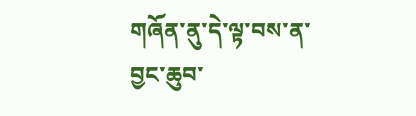གཞོན་ནུ་དེ་ལྟ་བས་ན་བྱང་ཆུབ་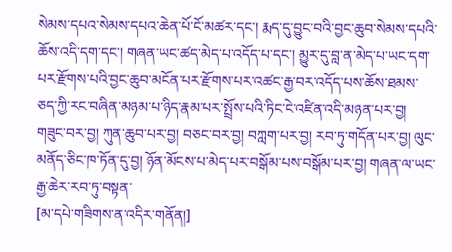སེམས་དཔའ་སེམས་དཔའ་ཆེན་པོ་ངོ་མཚར་དང་། རྨད་དུ་བྱུང་བའི་བྱང་ཆུབ་སེམས་དཔའི་ཆོས་འདི་དག་དང་། གཞན་ཡང་ཚད་མེད་པ་འདོད་པ་དང་། མྱུར་དུ་བླ་ན་མེད་པ་ཡང་དག་པར་རྫོགས་པའི་བྱང་ཆུབ་མངོན་པར་རྫོགས་པར་འཚང་རྒྱ་བར་འདོད་པས་ཆོས་ཐམས་ཅད་ཀྱི་རང་བཞིན་མཉམ་པ་ཉིད་རྣམ་པར་སྤྲོས་པའི་ཏིང་ངེ་འཛིན་འདི་མཉན་པར་བྱ། གཟུང་བར་བྱ། ཀུན་ཆུབ་པར་བྱ། བཅང་བར་བྱ། བཀླག་པར་བྱ། རབ་ཏུ་གདོན་པར་བྱ། ལུང་མནོད་ཅིང་ཁ་ཏོན་དུ་བྱ། ཉོན་མོངས་པ་མེད་པར་བསྒོམ་པས་བསྒོམ་པར་བྱ། གཞན་ལ་ཡང་རྒྱ་ཆེར་རབ་ཏུ་བསྟན་
[མ་དཔེ་གཟིགས་ན་འདིར་གནོན།]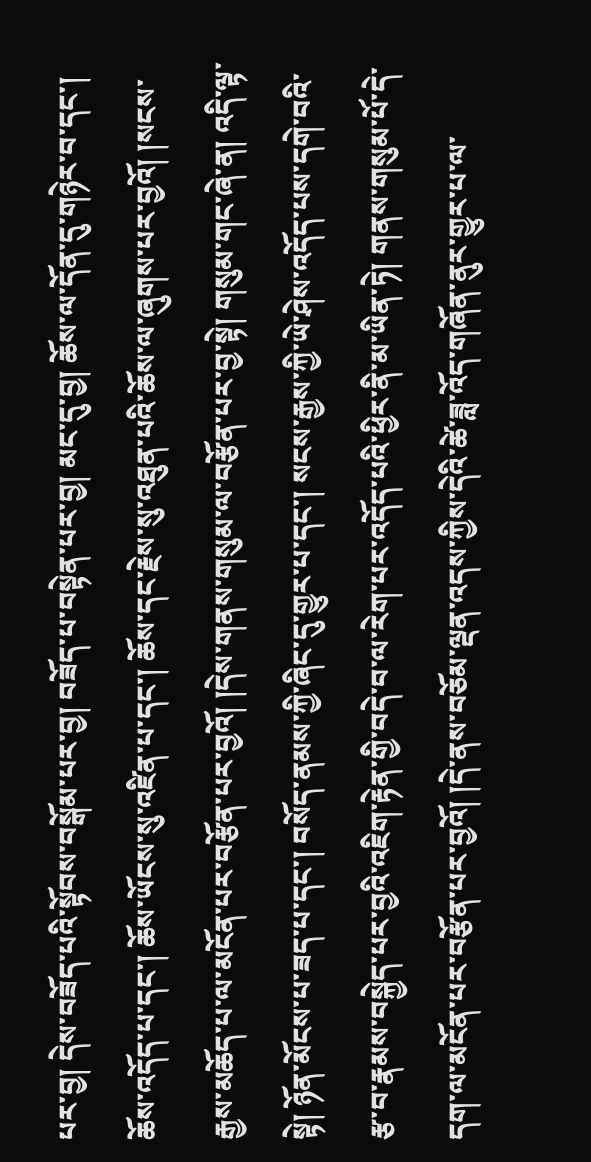པར་བྱ། དེས་བཟོད་པའི་སྟོབས་བསྒོམ་པར་བྱ། བཟོད་པ་བསྟེན་པར་བྱ། མང་དུ་བྱ། ཆོས་ལ་དོན་དུ་གཉེར་བ་དང་། ཆོས་འདོད་པ་དང་། ཆོས་ཡོངས་སུ་འཛིན་པ་དང་། ཆོས་དང་རྗེས་སུ་འཐུན་པའི་ཆོས་ལ་ཞུགས་པར་བྱའོ། །སངས་རྒྱས་མཆོད་པ་ལ་མངོན་པར་བརྩོན་པར་བྱའོ། །དེས་གནས་གསུམ་ལ་བརྩོན་པར་བྱ་སྟེ། གསུམ་གང་ཞེ་ན། འདི་ལྟ་སྟེ། ཉོན་མོངས་པ་ཟད་པ་དང་། བསོད་ནམས་ཀྱི་ཞིང་དུ་གྱུར་པ་དང་། སངས་རྒྱས་ཀྱི་ཡེ་ཤེས་འདོད་པས་དགེ་བའི་རྩ་བ་རྣམས་བསྐྱེད་པར་བྱའི་འཇིག་རྟེན་གྱི་བདེ་བ་ལ་རེག་པར་འདོད་པའི་ཕྱིར་ནི་མ་ཡིན་ཏེ། གནས་གསུམ་པོ་དེ་དག་ལ་མངོན་པར་བརྩོན་པར་བྱའོ། །དེ་ནས་བཅོམ་ལྡན་འདས་ཀྱིས་དེའི་ཚེ་ཟླ་འོད་གཞོན་ནུར་གྱུར་པ་ལ་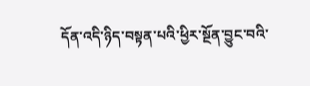དོན་འདི་ཉིད་བསྟན་པའི་ཕྱིར་སྔོན་བྱུང་བའི་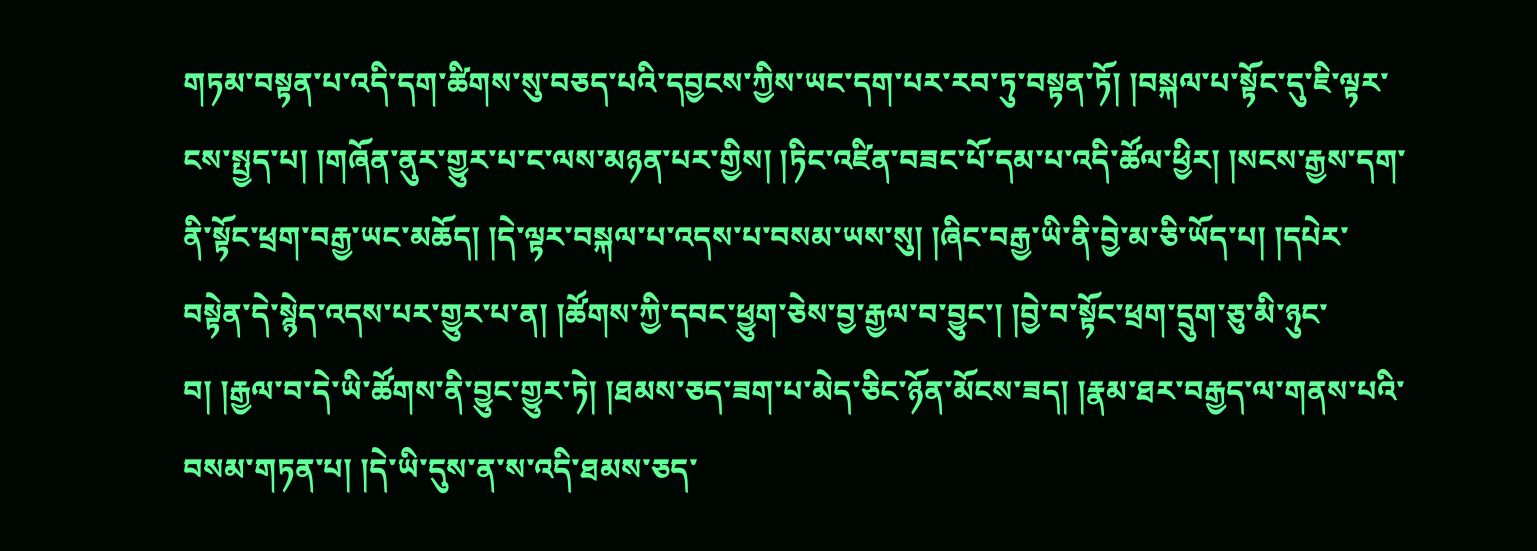གཏམ་བསྟན་པ་འདི་དག་ཚིགས་སུ་བཅད་པའི་དབྱངས་ཀྱིས་ཡང་དག་པར་རབ་ཏུ་བསྟན་ཏོ། །བསྐལ་པ་སྟོང་དུ་ཇི་ལྟར་ངས་སྤྱད་པ། །གཞོན་ནུར་གྱུར་པ་ང་ལས་མཉན་པར་གྱིས། །ཏིང་འཛིན་བཟང་པོ་དམ་པ་འདི་ཚོལ་ཕྱིར། །སངས་རྒྱས་དག་ནི་སྟོང་ཕྲག་བརྒྱ་ཡང་མཆོད། །དེ་ལྟར་བསྐལ་པ་འདས་པ་བསམ་ཡས་སུ། །ཞིང་བརྒྱ་ཡི་ནི་བྱེ་མ་ཅི་ཡོད་པ། །དཔེར་བསྟེན་དེ་སྙེད་འདས་པར་གྱུར་པ་ན། །ཚོགས་ཀྱི་དབང་ཕྱུག་ཅེས་བྱ་རྒྱལ་བ་བྱུང་། །བྱེ་བ་སྟོང་ཕྲག་དྲུག་ཅུ་མི་ཉུང་བ། །རྒྱལ་བ་དེ་ཡི་ཚོགས་ནི་བྱུང་གྱུར་ཏེ། །ཐམས་ཅད་ཟག་པ་མེད་ཅིང་ཉོན་མོངས་ཟད། །རྣམ་ཐར་བརྒྱད་ལ་གནས་པའི་བསམ་གཏན་པ། །དེ་ཡི་དུས་ན་ས་འདི་ཐམས་ཅད་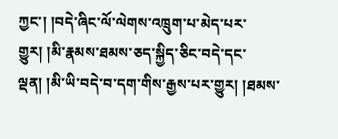ཀྱང་། །བདེ་ཞིང་ལོ་ལེགས་འཁྲུག་པ་མེད་པར་གྱུར། །མི་རྣམས་ཐམས་ཅད་སྐྱིད་ཅིང་བདེ་དང་ལྡན། །མི་ཡི་བདེ་བ་དག་གིས་རྒྱས་པར་གྱུར། །ཐམས་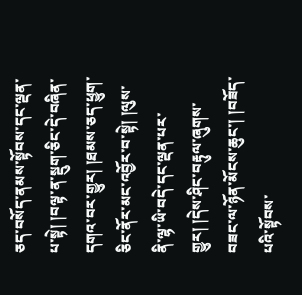ཅད་བསོད་ནམས་སྟོབས་དང་ལྡན་པ་སྟེ། །བལྟ་ན་སྡུག་ཅིང་དེ་བཞིན་དགའ་བར་གྱུར། །ཐམས་ཅད་ཕྱུག་ཅིང་ནོར་མང་འབྱོར་བ་སྟེ། །ལུས་ནི་ལྷ་ཡི་བདེ་དང་ལྡན་པར་གྱུར། །དེས་ཤིང་བརྟུལ་ཞུགས་བཟང་ལ་ཉོན་མོངས་ཆུང་། །བཟོད་པའི་སྟོབས་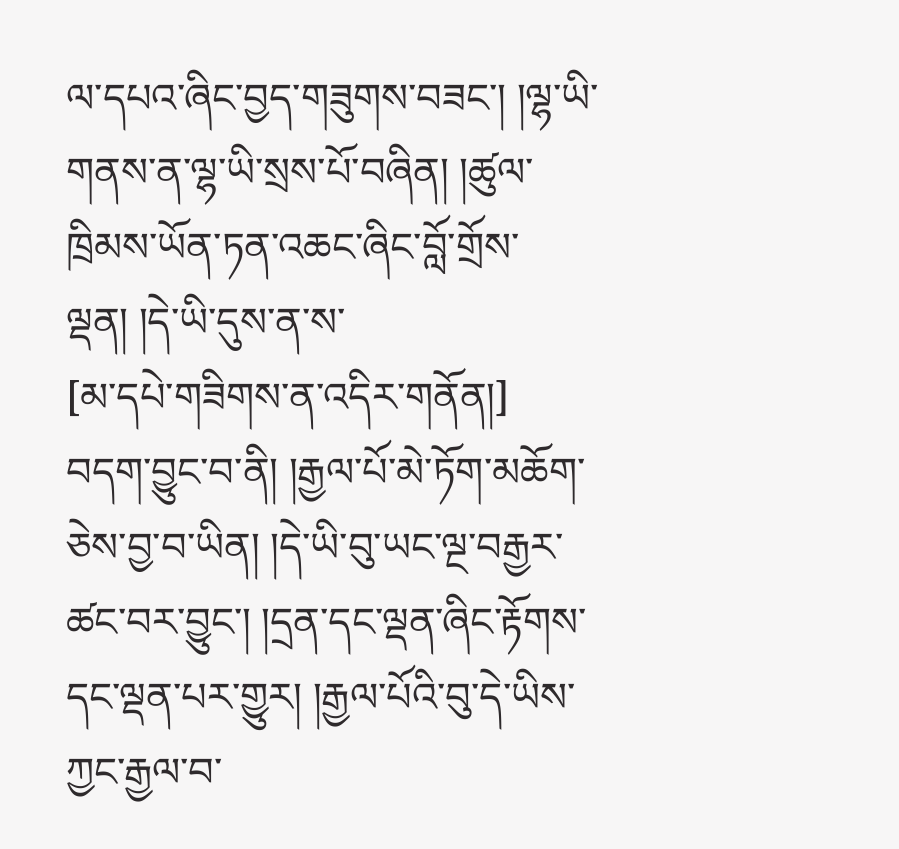ལ་དཔའ་ཞིང་བྱད་གཟུགས་བཟང་། །ལྷ་ཡི་གནས་ན་ལྷ་ཡི་སྲས་པོ་བཞིན། །ཚུལ་ཁྲིམས་ཡོན་ཏན་འཆང་ཞིང་བློ་གྲོས་ལྡན། །དེ་ཡི་དུས་ན་ས་
[མ་དཔེ་གཟིགས་ན་འདིར་གནོན།]
བདག་བྱུང་བ་ནི། །རྒྱལ་པོ་མེ་ཏོག་མཆོག་ཅེས་བྱ་བ་ཡིན། །དེ་ཡི་བུ་ཡང་ལྔ་བརྒྱར་ཚང་བར་བྱུང་། །དྲན་དང་ལྡན་ཞིང་རྟོགས་དང་ལྡན་པར་གྱུར། །རྒྱལ་པོའི་བུ་དེ་ཡིས་ཀྱང་རྒྱལ་བ་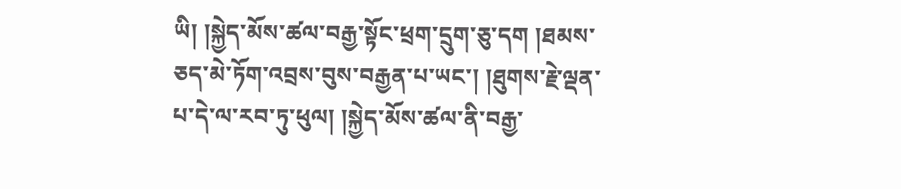ཡི། །སྐྱེད་མོས་ཚལ་བརྒྱ་སྟོང་ཕྲག་དྲུག་ཅུ་དག །ཐམས་ཅད་མེ་ཏོག་འབྲས་བུས་བརྒྱན་པ་ཡང་། །ཐུགས་རྗེ་ལྡན་པ་དེ་ལ་རབ་ཏུ་ཕུལ། །སྐྱེད་མོས་ཚལ་ནི་བརྒྱ་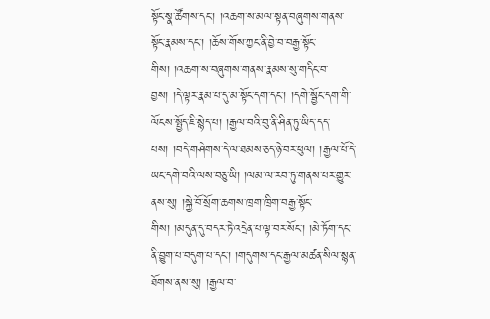སྟོང་སྣ་ཚོགས་དང་། །འཆག་ས་མལ་སྟན་བཞུགས་གནས་སྟོང་རྣམས་དང་། །ཆོས་གོས་ཀྱང་ནི་བྱེ་བ་བརྒྱ་སྟོང་གིས། །འཆག་ས་བཞུགས་གནས་རྣམས་སུ་གདིང་བ་བྱས། །དེ་ལྟར་རྣམ་པ་དུ་མ་སྟོང་དག་དང་། །དགེ་སྦྱོང་དག་གི་ལོངས་སྤྱོད་ཇི་སྙེད་པ། །རྒྱལ་བའི་བུ་ནི་ཤིན་ཏུ་ཡིད་དད་པས། །བདེ་གཤེགས་དེ་ལ་ཐམས་ཅད་ཉེ་བར་ཕུལ། །རྒྱལ་པོ་དེ་ཡང་དགེ་བའི་ལས་བཅུ་ཡི། །ལམ་ལ་རབ་ཏུ་གནས་པར་གྱུར་ནས་སུ། །སྐྱེ་བོ་སྲོག་ཆགས་ཁྲག་ཁྲིག་བརྒྱ་སྟོང་གིས། །མདུན་དུ་བདར་ཏེ་འདྲེན་པ་ལྟ་བར་སོང་། །མེ་ཏོག་དང་ནི་བྱུག་པ་བདུག་པ་དང་། །གདུགས་དང་རྒྱལ་མཚན་སིལ་སྙན་ཐོགས་ནས་སུ། །རྒྱལ་བ་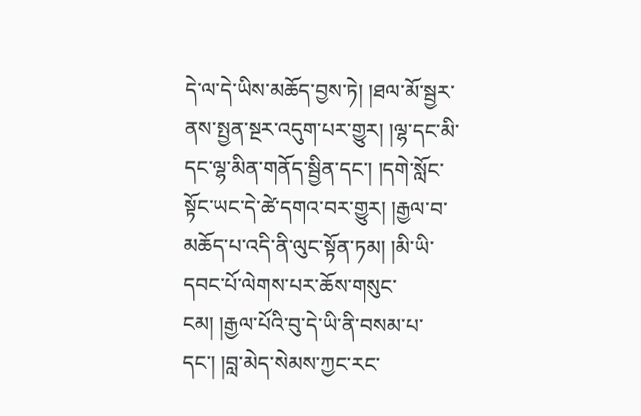དེ་ལ་དེ་ཡིས་མཆོད་བྱས་ཏེ། །ཐལ་མོ་སྦྱར་ནས་སྤྱན་སྔར་འདུག་པར་གྱུར། །ལྷ་དང་མི་དང་ལྷ་མིན་གནོད་སྦྱིན་དང་། །དགེ་སློང་སྟོང་ཡང་དེ་ཚེ་དགའ་བར་གྱུར། །རྒྱལ་བ་མཆོད་པ་འདི་ནི་ལུང་སྟོན་ཏམ། །མི་ཡི་དབང་པོ་ལེགས་པར་ཆོས་གསུང་ངམ། །རྒྱལ་པོའི་བུ་དེ་ཡི་ནི་བསམ་པ་དང་། །བླ་མེད་སེམས་ཀྱང་རང་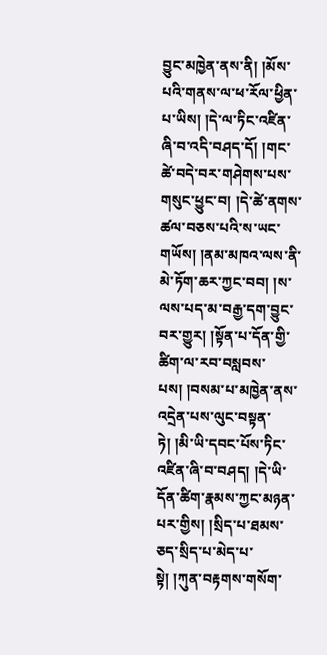བྱུང་མཁྱེན་ནས་ནི། །མོས་པའི་གནས་ལ་ཕ་རོལ་ཕྱིན་པ་ཡིས། །དེ་ལ་ཏིང་འཛིན་ཞི་བ་འདི་བཤད་དོ། །གང་ཚེ་བདེ་བར་གཤེགས་པས་གསུང་ཕྱུང་བ། །དེ་ཚེ་ནགས་ཚལ་བཅས་པའི་ས་ཡང་གཡོས། །ནམ་མཁའ་ལས་ནི་མེ་ཏོག་ཆར་ཀྱང་བབ། །ས་ལས་པད་མ་བརྒྱ་དག་བྱུང་བར་གྱུར། །སྟོན་པ་དོན་གྱི་ཚིག་ལ་རབ་བསླབས་པས། །བསམ་པ་མཁྱེན་ནས་འདྲེན་པས་ལུང་བསྟན་ཏེ། །མི་ཡི་དབང་པོས་ཏིང་འཛིན་ཞི་བ་བཤད། །དེ་ཡི་དོན་ཚིག་རྣམས་ཀྱང་མཉན་པར་གྱིས། །སྲིད་པ་ཐམས་ཅད་སྲིད་པ་མེད་པ་སྟེ། །ཀུན་བརྟགས་གསོག་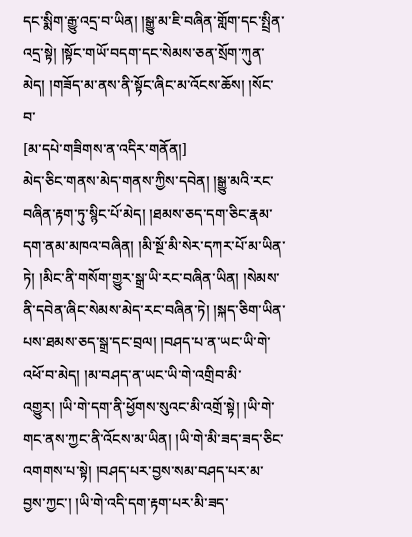དང་སྨིག་རྒྱུ་འདྲ་བ་ཡིན། །སྒྱུ་མ་ཇི་བཞིན་གློག་དང་སྤྲིན་འདྲ་སྟེ། །སྟོང་གཡོ་བདག་དང་སེམས་ཅན་སྲོག་ཀུན་མེད། །གཟོད་མ་ནས་ནི་སྟོང་ཞིང་མ་འོངས་ཆོས། །སོང་བ་
[མ་དཔེ་གཟིགས་ན་འདིར་གནོན།]
མེད་ཅིང་གནས་མེད་གནས་ཀྱིས་དབེན། །སྒྱུ་མའི་རང་བཞིན་རྟག་ཏུ་སྙིང་པོ་མེད། །ཐམས་ཅད་དག་ཅིང་རྣམ་དག་ནམ་མཁའ་བཞིན། །མི་སྔོ་མི་སེར་དཀར་པོ་མ་ཡིན་ཏེ། །མིང་ནི་གསོག་གྱུར་སྒྲ་ཡི་རང་བཞིན་ཡིན། །སེམས་ནི་དབེན་ཞིང་སེམས་མེད་རང་བཞིན་ཏེ། །སྐད་ཅིག་ཡིན་པས་ཐམས་ཅད་སྒྲ་དང་བྲལ། །བཤད་པ་ན་ཡང་ཡི་གེ་འཕོ་བ་མེད། །མ་བཤད་ན་ཡང་ཡི་གེ་འགྲིབ་མི་འགྱུར། །ཡི་གེ་དག་ནི་ཕྱོགས་སུའང་མི་འགྲོ་སྟེ། །ཡི་གེ་གང་ནས་ཀྱང་ནི་འོངས་མ་ཡིན། །ཡི་གེ་མི་ཟད་ཟད་ཅིང་འགགས་པ་སྟེ། །བཤད་པར་བྱས་སམ་བཤད་པར་མ་བྱས་ཀྱང་། །ཡི་གེ་འདི་དག་རྟག་པར་མི་ཟད་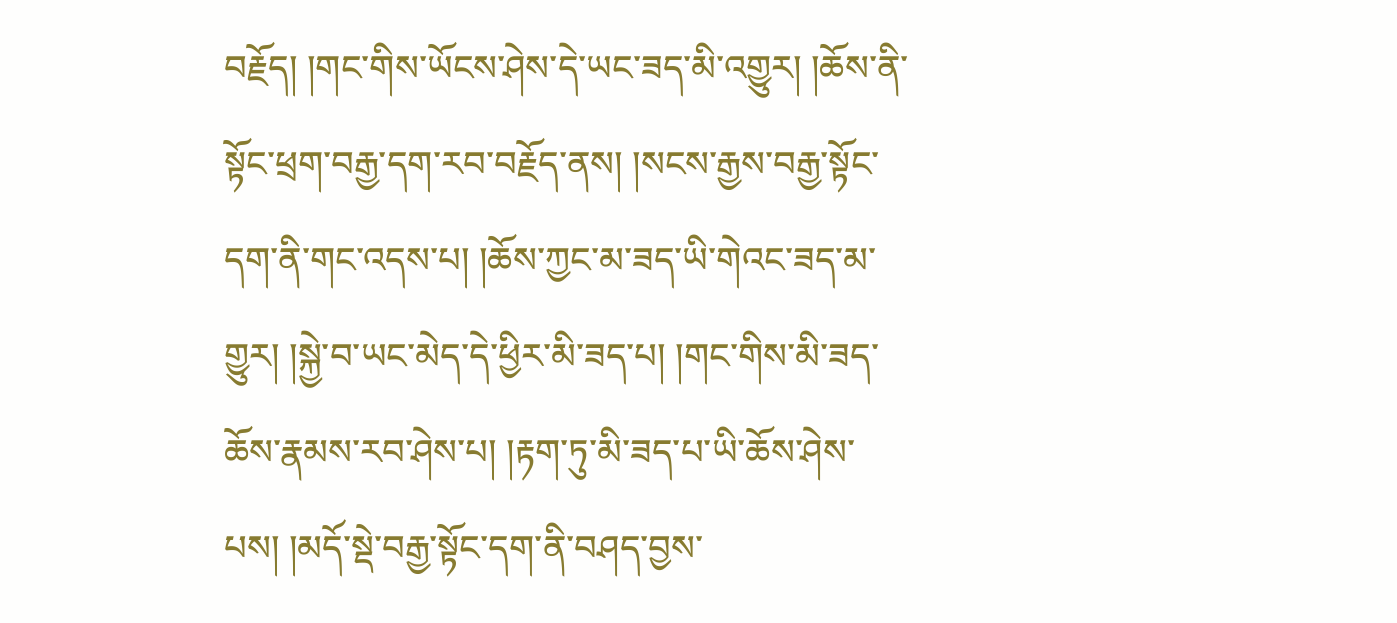བརྗོད། །གང་གིས་ཡོངས་ཤེས་དེ་ཡང་ཟད་མི་འགྱུར། །ཆོས་ནི་སྟོང་ཕྲག་བརྒྱ་དག་རབ་བརྗོད་ནས། །སངས་རྒྱས་བརྒྱ་སྟོང་དག་ནི་གང་འདས་པ། །ཆོས་ཀྱང་མ་ཟད་ཡི་གེའང་ཟད་མ་གྱུར། །སྐྱེ་བ་ཡང་མེད་དེ་ཕྱིར་མི་ཟད་པ། །གང་གིས་མི་ཟད་ཆོས་རྣམས་རབ་ཤེས་པ། །རྟག་ཏུ་མི་ཟད་པ་ཡི་ཆོས་ཤེས་པས། །མདོ་སྡེ་བརྒྱ་སྟོང་དག་ནི་བཤད་བྱས་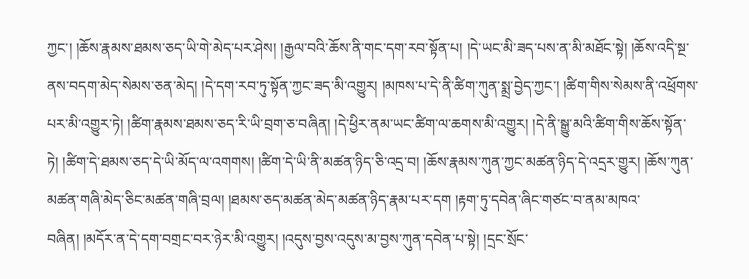ཀྱང་། །ཆོས་རྣམས་ཐམས་ཅད་ཡི་གེ་མེད་པར་ཤེས། །རྒྱལ་བའི་ཆོས་ནི་གང་དག་རབ་སྟོན་པ། །དེ་ཡང་མི་ཟད་པས་ན་མི་མཐོང་སྟེ། །ཆོས་འདི་སྔ་ནས་བདག་མེད་སེམས་ཅན་མེད། །དེ་དག་རབ་ཏུ་སྟོན་ཀྱང་ཟད་མི་འགྱུར། །མཁས་པ་དེ་ནི་ཚིག་ཀུན་སྨྲ་བྱེད་ཀྱང་། །ཚིག་གིས་སེམས་ནི་འཕྲོགས་པར་མི་འགྱུར་ཏེ། །ཚིག་རྣམས་ཐམས་ཅད་རི་ཡི་བྲག་ཅ་བཞིན། །དེ་ཕྱིར་ནམ་ཡང་ཚིག་ལ་ཆགས་མི་འགྱུར། །དེ་ནི་སྒྱུ་མའི་ཚིག་གིས་ཆོས་སྟོན་ཏེ། །ཚིག་དེ་ཐམས་ཅད་དེ་ཡི་མོད་ལ་འགགས། །ཚིག་དེ་ཡི་ནི་མཚན་ཉིད་ཅི་འདྲ་བ། །ཆོས་རྣམས་ཀུན་ཀྱང་མཚན་ཉིད་དེ་འདྲར་གྱུར། །ཆོས་ཀུན་མཚན་གཞི་མེད་ཅིང་མཚན་གཞི་བྲལ། །ཐམས་ཅད་མཚན་མེད་མཚན་ཉིད་རྣམ་པར་དག །རྟག་ཏུ་དབེན་ཞིང་གཙང་བ་ནམ་མཁའ་བཞིན། །མདོར་ན་དེ་དག་བགྲང་བར་ཉེར་མི་འགྱུར། །འདུས་བྱས་འདུས་མ་བྱས་ཀུན་དབེན་པ་སྟེ། །དྲང་སྲོང་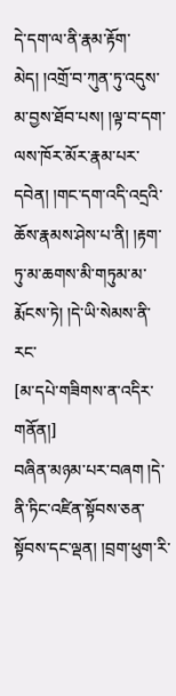དེ་དག་ལ་ནི་རྣམ་རྟོག་མེད། །འགྲོ་བ་ཀུན་ཏུ་འདུས་མ་བྱས་ཐོབ་པས། །ལྟ་བ་དག་ལས་ཁོར་མོར་རྣམ་པར་དབེན། །གང་དག་འདི་འདྲའི་ཆོས་རྣམས་ཤེས་པ་ནི། །རྟག་ཏུ་མ་ཆགས་མི་གཏུམ་མ་རྨོངས་ཏེ། །དེ་ཡི་སེམས་ནི་རང་
[མ་དཔེ་གཟིགས་ན་འདིར་གནོན།]
བཞིན་མཉམ་པར་བཞག །དེ་ནི་ཏིང་འཛིན་སྟོབས་ཅན་སྟོབས་དང་ལྡན། །བྲག་ཕུག་རི་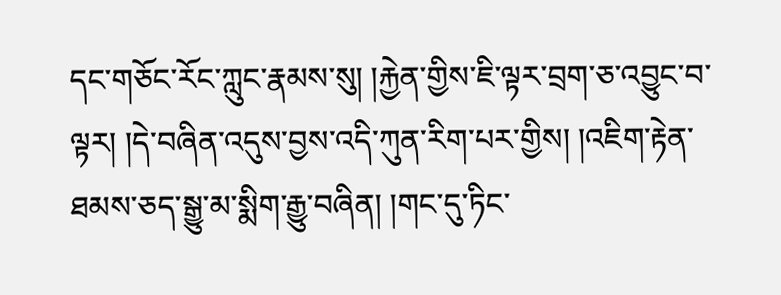དང་གཅོང་རོང་ཀླུང་རྣམས་སུ། །རྐྱེན་གྱིས་ཇི་ལྟར་བྲག་ཅ་འབྱུང་བ་ལྟར། །དེ་བཞིན་འདུས་བྱས་འདི་ཀུན་རིག་པར་གྱིས། །འཇིག་རྟེན་ཐམས་ཅད་སྒྱུ་མ་སྨིག་རྒྱུ་བཞིན། །གང་དུ་ཏིང་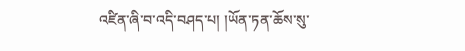འཛིན་ཞི་བ་འདི་བཤད་པ། །ཡོན་ཏན་ཆོས་སུ་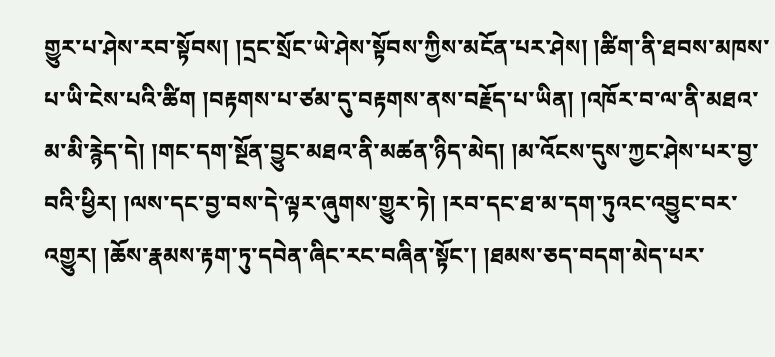གྱུར་པ་ཤེས་རབ་སྟོབས། །དྲང་སྲོང་ཡེ་ཤེས་སྟོབས་ཀྱིས་མངོན་པར་ཤེས། །ཚིག་ནི་ཐབས་མཁས་པ་ཡི་ངེས་པའི་ཚིག །བརྟགས་པ་ཙམ་དུ་བརྟགས་ནས་བརྗོད་པ་ཡིན། །འཁོར་བ་ལ་ནི་མཐའ་མ་མི་རྙེད་དེ། །གང་དག་སྔོན་བྱུང་མཐའ་ནི་མཚན་ཉིད་མེད། །མ་འོངས་དུས་ཀྱང་ཤེས་པར་བྱ་བའི་ཕྱིར། །ལས་དང་བྱ་བས་དེ་ལྟར་ཞུགས་གྱུར་ཏེ། །རབ་དང་ཐ་མ་དག་ཏུའང་འབྱུང་བར་འགྱུར། །ཆོས་རྣམས་རྟག་ཏུ་དབེན་ཞིང་རང་བཞིན་སྟོང་། །ཐམས་ཅད་བདག་མེད་པར་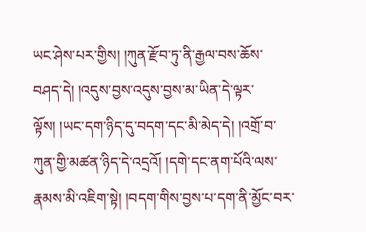ཡང་ཤེས་པར་གྱིས། །ཀུན་རྫོབ་ཏུ་ནི་རྒྱལ་བས་ཆོས་བཤད་དེ། །འདུས་བྱས་འདུས་བྱས་མ་ཡིན་དེ་ལྟར་ལྟོས། །ཡང་དག་ཉིད་དུ་བདག་དང་མི་མེད་དེ། །འགྲོ་བ་ཀུན་གྱི་མཚན་ཉིད་དེ་འདྲའོ། །དགེ་དང་ནག་པོའི་ལས་རྣམས་མི་འཇིག་སྟེ། །བདག་གིས་བྱས་པ་དག་ནི་མྱོང་བར་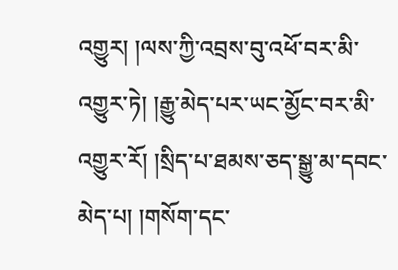འགྱུར། །ལས་ཀྱི་འབྲས་བུ་འཕོ་བར་མི་འགྱུར་ཏེ། །རྒྱུ་མེད་པར་ཡང་མྱོང་བར་མི་འགྱུར་རོ། །སྲིད་པ་ཐམས་ཅད་སྒྱུ་མ་དབང་མེད་པ། །གསོག་དང་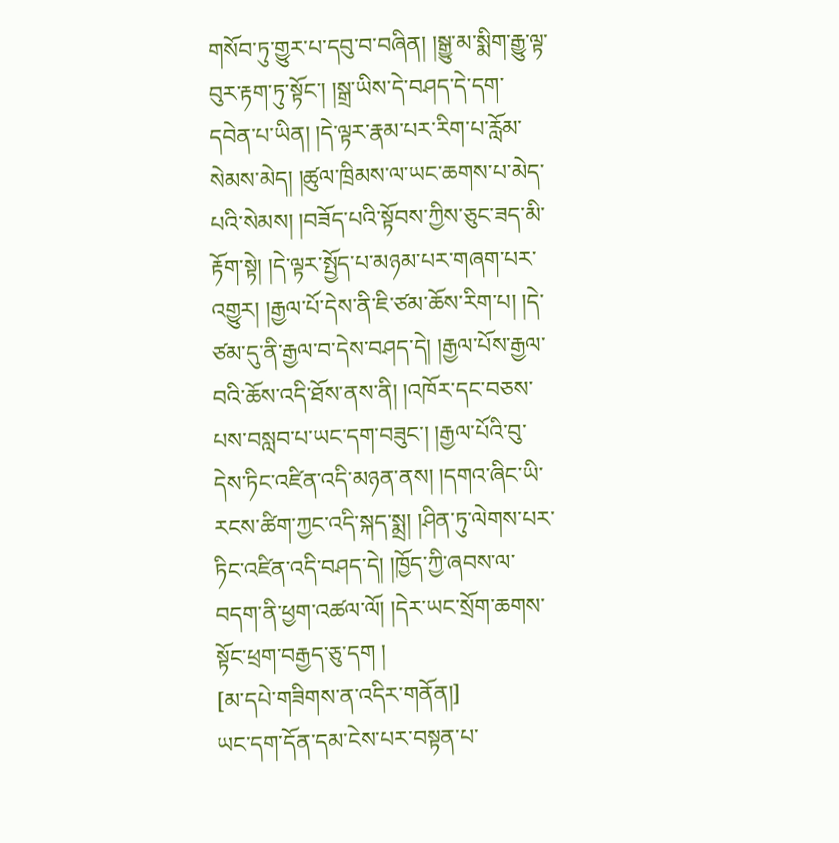གསོབ་ཏུ་གྱུར་པ་དབུ་བ་བཞིན། །སྒྱུ་མ་སྨིག་རྒྱུ་ལྟ་བུར་རྟག་ཏུ་སྟོང་། །སྒྲ་ཡིས་དེ་བཤད་དེ་དག་དབེན་པ་ཡིན། །དེ་ལྟར་རྣམ་པར་རིག་པ་རློམ་སེམས་མེད། །ཚུལ་ཁྲིམས་ལ་ཡང་ཆགས་པ་མེད་པའི་སེམས། །བཟོད་པའི་སྟོབས་ཀྱིས་ཅུང་ཟད་མི་རྟོག་སྟེ། །དེ་ལྟར་སྤྱོད་པ་མཉམ་པར་གཞག་པར་འགྱུར། །རྒྱལ་པོ་དེས་ནི་ཇི་ཙམ་ཆོས་རིག་པ། །དེ་ཙམ་དུ་ནི་རྒྱལ་བ་དེས་བཤད་དེ། །རྒྱལ་པོས་རྒྱལ་བའི་ཆོས་འདི་ཐོས་ནས་ནི། །འཁོར་དང་བཅས་པས་བསླབ་པ་ཡང་དག་བཟུང་། །རྒྱལ་པོའི་བུ་དེས་ཏིང་འཛིན་འདི་མཉན་ནས། །དགའ་ཞིང་ཡི་རངས་ཚིག་ཀྱང་འདི་སྐད་སྨྲ། །ཤིན་ཏུ་ལེགས་པར་ཏིང་འཛིན་འདི་བཤད་དེ། །ཁྱོད་ཀྱི་ཞབས་ལ་བདག་ནི་ཕྱག་འཚལ་ལོ། །དེར་ཡང་སྲོག་ཆགས་སྟོང་ཕྲག་བརྒྱད་ཅུ་དག །
[མ་དཔེ་གཟིགས་ན་འདིར་གནོན།]
ཡང་དག་དོན་དམ་ངེས་པར་བསྟན་པ་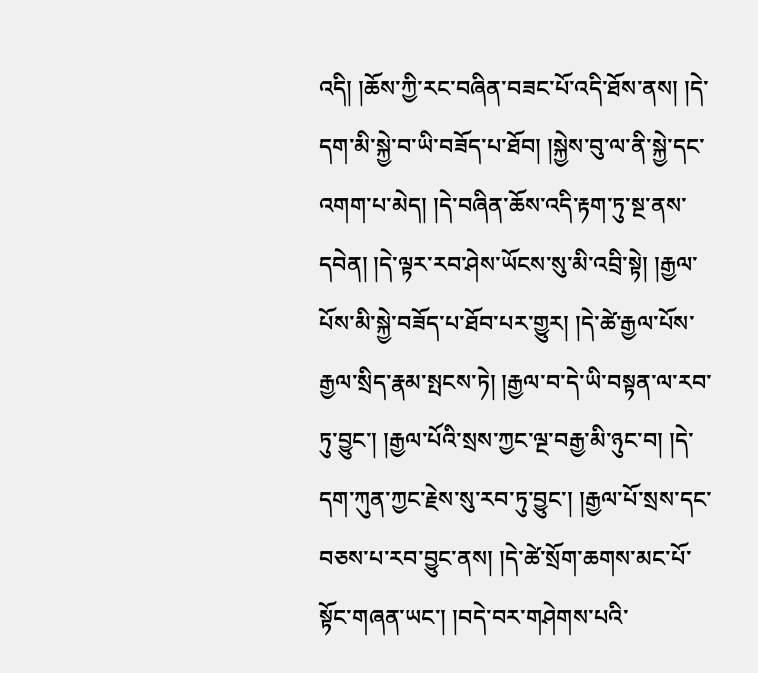འདི། །ཆོས་ཀྱི་རང་བཞིན་བཟང་པོ་འདི་ཐོས་ནས། །དེ་དག་མི་སྐྱེ་བ་ཡི་བཟོད་པ་ཐོབ། །སྐྱེས་བུ་ལ་ནི་སྐྱེ་དང་འགག་པ་མེད། །དེ་བཞིན་ཆོས་འདི་རྟག་ཏུ་སྔ་ནས་དབེན། །དེ་ལྟར་རབ་ཤེས་ཡོངས་སུ་མི་འབྲི་སྟེ། །རྒྱལ་པོས་མི་སྐྱེ་བཟོད་པ་ཐོབ་པར་གྱུར། །དེ་ཚེ་རྒྱལ་པོས་རྒྱལ་སྲིད་རྣམ་སྤངས་ཏེ། །རྒྱལ་བ་དེ་ཡི་བསྟན་ལ་རབ་ཏུ་བྱུང་། །རྒྱལ་པོའི་སྲས་ཀྱང་ལྔ་བརྒྱ་མི་ཉུང་བ། །དེ་དག་ཀུན་ཀྱང་རྗེས་སུ་རབ་ཏུ་བྱུང་། །རྒྱལ་པོ་སྲས་དང་བཅས་པ་རབ་བྱུང་ནས། །དེ་ཚེ་སྲོག་ཆགས་མང་པོ་སྟོང་གཞན་ཡང་། །བདེ་བར་གཤེགས་པའི་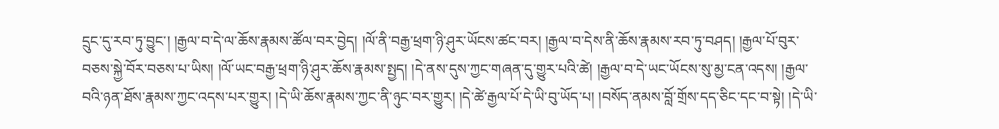དྲུང་དུ་རབ་ཏུ་བྱུང་། །རྒྱལ་བ་དེ་ལ་ཆོས་རྣམས་ཚོལ་བར་བྱེད། །ལོ་ནི་བརྒྱ་ཕྲག་ཉི་ཤུར་ཡོངས་ཚང་བར། །རྒྱལ་བ་དེས་ནི་ཆོས་རྣམས་རབ་ཏུ་བཤད། །རྒྱལ་པོ་བུར་བཅས་སྐྱེ་བོར་བཅས་པ་ཡིས། །ལོ་ཡང་བརྒྱ་ཕྲག་ཉི་ཤུར་ཆོས་རྣམས་སྤྱད། །དེ་ནས་དུས་ཀྱང་གཞན་དུ་གྱུར་པའི་ཚེ། །རྒྱལ་བ་དེ་ཡང་ཡོངས་སུ་མྱ་ངན་འདས། །རྒྱལ་བའི་ཉན་ཐོས་རྣམས་ཀྱང་འདས་པར་གྱུར། །དེ་ཡི་ཆོས་རྣམས་ཀྱང་ནི་ཉུང་བར་གྱུར། །དེ་ཚེ་རྒྱལ་པོ་དེ་ཡི་བུ་ཡོད་པ། །བསོད་ནམས་བློ་གྲོས་དད་ཅིང་དང་བ་སྟེ། །དེ་ཡི་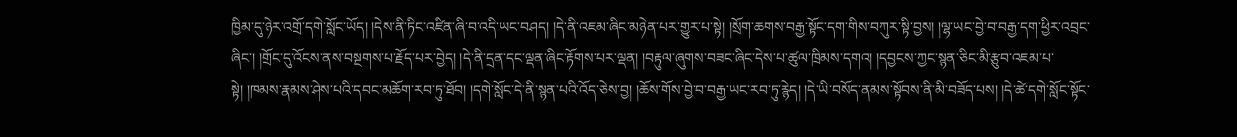ཁྱིམ་དུ་ཉེར་འགྲོ་དགེ་སློང་ཡོད། །དེས་ནི་ཏིང་འཛིན་ཞི་བ་འདི་ཡང་བཤད། །དེ་ནི་འཇམ་ཞིང་མཉེན་པར་གྱུར་པ་སྟེ། །སྲོག་ཆགས་བརྒྱ་སྟོང་དག་གིས་བཀུར་སྟི་བྱས། །ལྷ་ཡང་བྱེ་བ་བརྒྱ་དག་ཕྱིར་འབྲང་ཞིང་། །གྲོང་དུ་འོངས་ནས་བསྔགས་པ་རྗོད་པར་བྱེད། །དེ་ནི་དྲན་དང་ལྡན་ཞིང་རྟོགས་པར་ལྡན། །བརྟུལ་ཞུགས་བཟང་ཞིང་དེས་པ་ཚུལ་ཁྲིམས་དགའ། །དབྱངས་ཀྱང་སྙན་ཅིང་མི་རྩུབ་འཇམ་པ་སྟེ། །ཁམས་རྣམས་ཤེས་པའི་དབང་མཆོག་རབ་ཏུ་ཐོབ། །དགེ་སློང་དེ་ནི་སྙན་པའི་འོད་ཅེས་བྱ། །ཆོས་གོས་བྱེ་བ་བརྒྱ་ཡང་རབ་ཏུ་རྙེད། །དེ་ཡི་བསོད་ནམས་སྟོབས་ནི་མི་བཟོད་པས། །དེ་ཚེ་དགེ་སློང་སྟོང་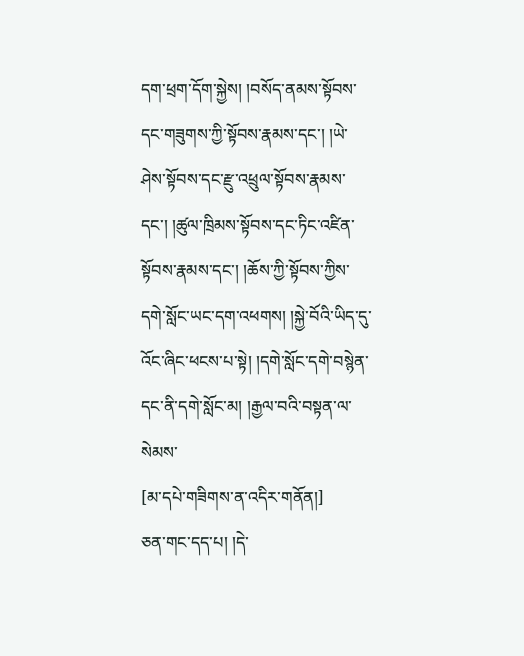དག་ཕྲག་དོག་སྐྱེས། །བསོད་ནམས་སྟོབས་དང་གཟུགས་ཀྱི་སྟོབས་རྣམས་དང་། །ཡེ་ཤེས་སྟོབས་དང་རྫུ་འཕྲུལ་སྟོབས་རྣམས་དང་། །ཚུལ་ཁྲིམས་སྟོབས་དང་ཏིང་འཛིན་སྟོབས་རྣམས་དང་། །ཆོས་ཀྱི་སྟོབས་ཀྱིས་དགེ་སློང་ཡང་དག་འཕགས། །སྐྱེ་བོའི་ཡིད་དུ་འོང་ཞིང་ཕངས་པ་སྟེ། །དགེ་སློང་དགེ་བསྙེན་དང་ནི་དགེ་སློང་མ། །རྒྱལ་བའི་བསྟན་ལ་སེམས་
[མ་དཔེ་གཟིགས་ན་འདིར་གནོན།]
ཅན་གང་དད་པ། །དེ་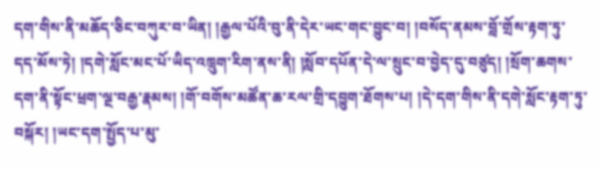དག་གིས་ནི་མཆོད་ཅིང་བཀུར་བ་ཡིན། །རྒྱལ་པོའི་བུ་ནི་དེར་ཡང་གང་བྱུང་བ། །བསོད་ནམས་བློ་གྲོས་རྟག་ཏུ་དད་མོས་ཏེ། །དགེ་སློང་མང་པོ་ཡིད་འཁྲུག་རིག་ནས་ནི། །སློབ་དཔོན་དེ་ལ་སྲུང་བ་བྱེད་དུ་བཙུད། །སྲོག་ཆགས་དག་ནི་སྟོང་ཕྲག་ལྔ་བརྒྱ་རྣམས། །གོ་བགོས་མཚོན་ཆ་རལ་གྲི་དབྱུག་ཐོགས་པ། །དེ་དག་གིས་ནི་དགེ་སློང་རྟག་ཏུ་བསྐོར། །ཡང་དག་སྤྱོད་པ་མུ་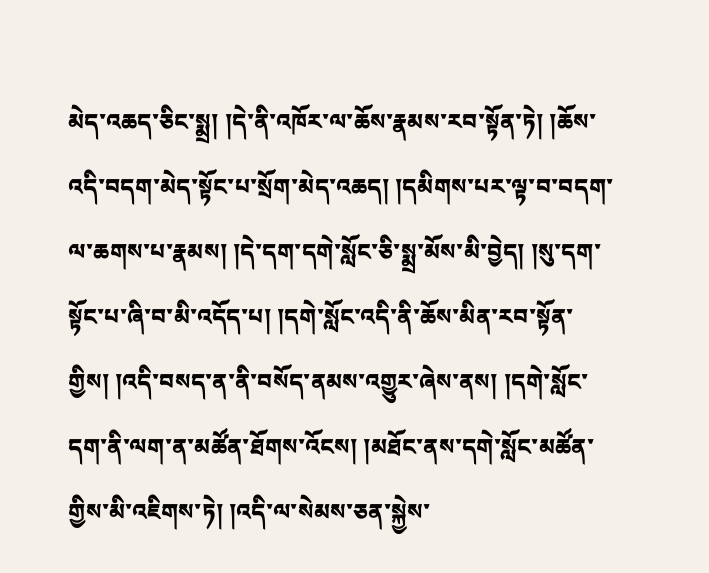མེད་འཆད་ཅིང་སྨྲ། །དེ་ནི་འཁོར་ལ་ཆོས་རྣམས་རབ་སྟོན་ཏེ། །ཆོས་འདི་བདག་མེད་སྟོང་པ་སྲོག་མེད་འཆད། །དམིགས་པར་ལྟ་བ་བདག་ལ་ཆགས་པ་རྣམས། །དེ་དག་དགེ་སློང་ཅི་སྨྲ་མོས་མི་བྱེད། །སུ་དག་སྟོང་པ་ཞི་བ་མི་འདོད་པ། །དགེ་སློང་འདི་ནི་ཆོས་མིན་རབ་སྟོན་གྱིས། །འདི་བསད་ན་ནི་བསོད་ནམས་འགྱུར་ཞེས་ནས། །དགེ་སློང་དག་ནི་ལག་ན་མཚོན་ཐོགས་འོངས། །མཐོང་ནས་དགེ་སློང་མཚོན་གྱིས་མི་འཇིགས་ཏེ། །འདི་ལ་སེམས་ཅན་སྐྱེས་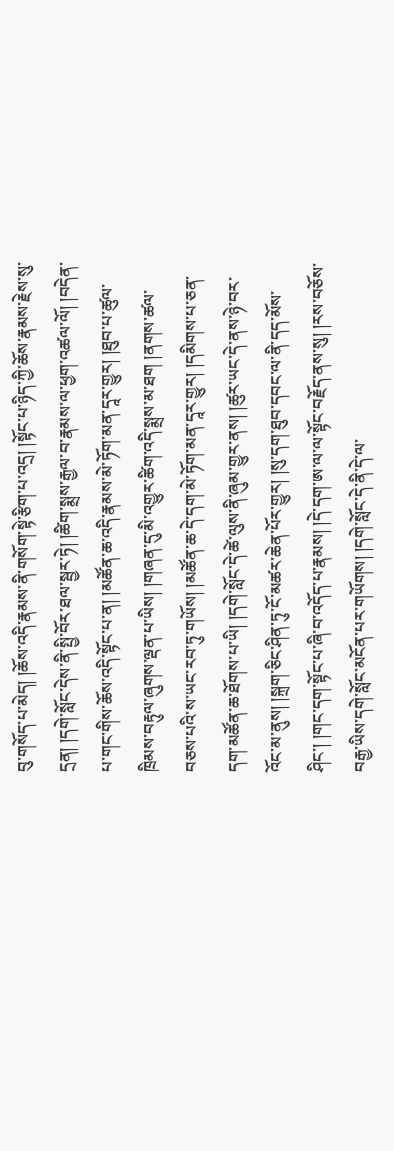བུ་གསོད་པ་མེད། །ཆོས་འདི་རྣམས་ནི་གསོག་སྟེ་རྩིག་པ་འདྲ། །སྟོང་པ་ཉིད་ཀྱི་ཆོས་རྣམས་རྗེས་སུ་དྲན། །དགེ་སློང་དེས་ནི་སྤྱི་བོར་ཐལ་སྦྱར་ཏེ། །ཚིག་སྨྲས་རྒྱལ་བ་རྣམས་ལ་ཕྱག་འཚལ་ལོ། །བདེན་པ་གང་གིས་ཆོས་འདི་སྟོང་པ་ན། །མཚོན་ཆ་འདི་རྣམས་མེ་ཏོག་མན་དཱར་གྱུར། །ཐུབ་པ་ཚུལ་ཁྲིམས་བརྟུལ་ཞུགས་ལྡན་པ་ཡིས། །གཞན་དུ་མི་འགྱུར་ཚིག་འདི་སྨྲས་མ་ཐག །ནགས་ཚལ་བཅས་པའི་ས་ཡང་རབ་ཏུ་གཡོས། །མཚོན་ཆ་དེ་དག་མེ་ཏོག་མན་དཱར་གྱུར། །དམིགས་པ་ཅན་དག་མཚོན་ཆ་ཐོགས་པ་ཡི། །དགེ་སློང་དེ་ཚེ་ལུས་ནི་ཞུམ་གྱུར་ནས། །ཚུར་ཡང་དེ་ནས་ཉེ་བར་འོང་མ་ནུས། །སྐྲག་ཅིང་ཤིན་ཏུ་ངོ་མཚར་ཆེན་པོར་གྱུར། །སུ་དག་ཐུབ་དབང་ལ་ནི་དད་མོས་ཤིང་། །གང་དག་སྟོང་པ་ཞི་བ་འདོད་པ་རྣམས། །དེ་དག་ཨ་ལ་ལ་སྟོང་བརྗོད་ནས་སུ། །རས་བཅོས་བརྒྱ་ཡིས་དགེ་སློང་མངོན་པར་གཡོགས། །དགེ་སློང་དེ་ནི་དེ་ལ་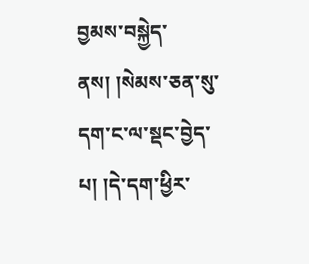བྱམས་བསྐྱེད་ནས། །སེམས་ཅན་སུ་དག་ང་ལ་སྡང་བྱེད་པ། །དེ་དག་ཕྱིར་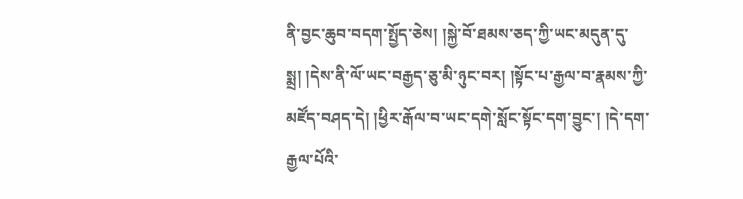ནི་བྱང་ཆུབ་བདག་སྤྱོད་ཅེས། །སྐྱེ་བོ་ཐམས་ཅད་ཀྱི་ཡང་མདུན་དུ་སྨྲ། །དེས་ནི་ལོ་ཡང་བརྒྱད་ཅུ་མི་ཉུང་བར། །སྟོང་པ་རྒྱལ་བ་རྣམས་ཀྱི་མཛོད་བཤད་དེ། །ཕྱིར་རྒོལ་བ་ཡང་དགེ་སློང་སྟོང་དག་བྱུང་། །དེ་དག་རྒྱལ་པོའི་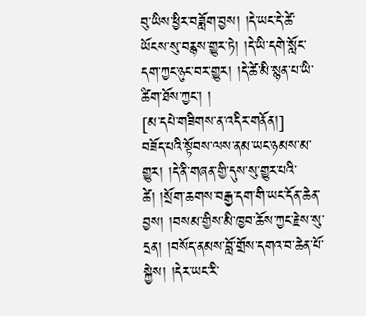བུ་ཡིས་ཕྱིར་བཟློག་བྱས། །དེ་ཡང་དེ་ཚེ་ཡོངས་སུ་བརྙས་གྱུར་ཏེ། །དེ་ཡི་དགེ་སློང་དག་ཀྱང་ཉུང་བར་གྱུར། །དེ་ཚེ་མི་སྙན་པ་ཡི་ཚིག་ཐོས་ཀྱང་། །
[མ་དཔེ་གཟིགས་ན་འདིར་གནོན།]
བཟོད་པའི་སྟོབས་ལས་ནམ་ཡང་ཉམས་མ་གྱུར། །དེ་ནི་གཞན་གྱི་དུས་སུ་གྱུར་པའི་ཚེ། །སྲོག་ཆགས་བརྒྱ་དག་གི་ཡང་དོན་ཆེན་བྱས། །བསམ་གྱིས་མི་ཁྱབ་ཆོས་ཀྱང་རྗེས་སུ་དྲན། །བསོད་ནམས་བློ་གྲོས་དགའ་བ་ཆེན་པོ་སྐྱེས། །དེར་ཡང་རི་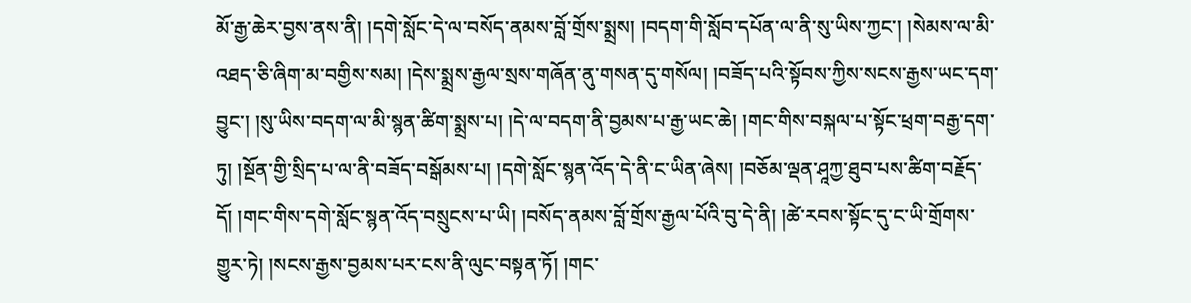མོ་རྒྱ་ཆེར་བྱས་ནས་ནི། །དགེ་སློང་དེ་ལ་བསོད་ནམས་བློ་གྲོས་སྨྲས། །བདག་གི་སློབ་དཔོན་ལ་ནི་སུ་ཡིས་ཀྱང་། །སེམས་ལ་མི་འཐད་ཅི་ཞིག་མ་བགྱིས་སམ། །དེས་སྨྲས་རྒྱལ་སྲས་གཞོན་ནུ་གསན་དུ་གསོལ། །བཟོད་པའི་སྟོབས་ཀྱིས་སངས་རྒྱས་ཡང་དག་བྱུང་། །སུ་ཡིས་བདག་ལ་མི་སྙན་ཚིག་སྨྲས་པ། །དེ་ལ་བདག་ནི་བྱམས་པ་རྒྱ་ཡང་ཆེ། །གང་གིས་བསྐལ་པ་སྟོང་ཕྲག་བརྒྱ་དག་ཏུ། །སྔོན་གྱི་སྲིད་པ་ལ་ནི་བཟོད་བསྒོམས་པ། །དགེ་སློང་སྙན་འོད་དེ་ནི་ང་ཡིན་ཞེས། །བཅོམ་ལྡན་ཤཱཀྱ་ཐུབ་པས་ཚིག་བརྗོད་དོ། །གང་གིས་དགེ་སློང་སྙན་འོད་བསྲུངས་པ་ཡི། །བསོད་ནམས་བློ་གྲོས་རྒྱལ་པོའི་བུ་དེ་ནི། །ཚེ་རབས་སྟོང་དུ་ང་ཡི་གྲོགས་གྱུར་ཏེ། །སངས་རྒྱས་བྱམས་པར་ངས་ནི་ལུང་བསྟན་ཏོ། །གང་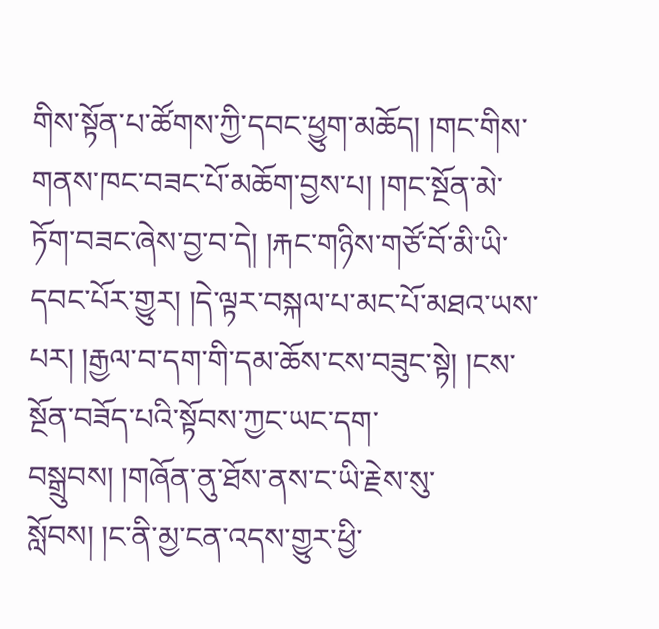གིས་སྟོན་པ་ཚོགས་ཀྱི་དབང་ཕྱུག་མཆོད། །གང་གིས་གནས་ཁང་བཟང་པོ་མཆོག་བྱས་པ། །གང་སྔོན་མེ་ཏོག་བཟང་ཞེས་བྱ་བ་དེ། །རྐང་གཉིས་གཙོ་བོ་མི་ཡི་དབང་པོར་གྱུར། །དེ་ལྟར་བསྐལ་པ་མང་པོ་མཐའ་ཡས་པར། །རྒྱལ་བ་དག་གི་དམ་ཆོས་ངས་བཟུང་སྟེ། །ངས་སྔོན་བཟོད་པའི་སྟོབས་ཀྱང་ཡང་དག་བསྒྲུབས། །གཞོན་ནུ་ཐོས་ནས་ང་ཡི་རྗེས་སུ་སློབས། །ང་ནི་མྱ་ངན་འདས་གྱུར་ཕྱི་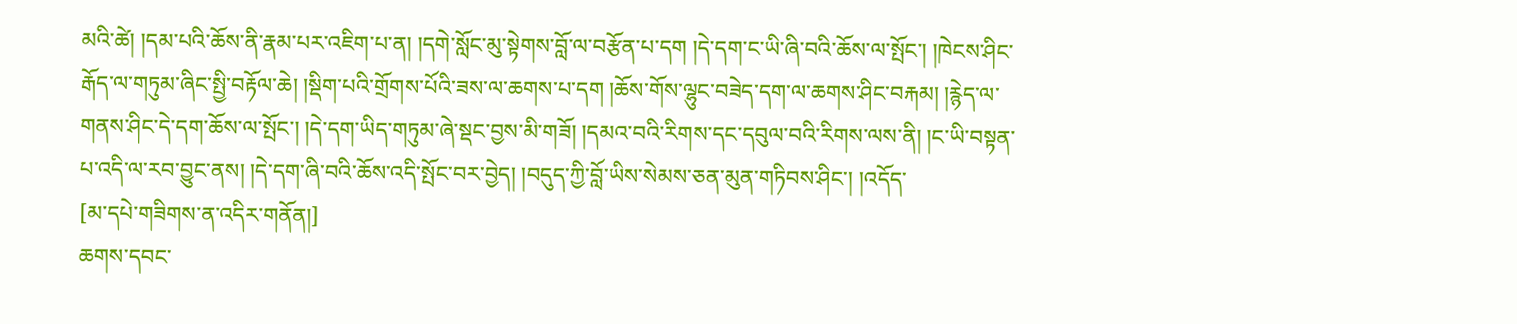མའི་ཚེ། །དམ་པའི་ཆོས་ནི་རྣམ་པར་འཇིག་པ་ན། །དགེ་སློང་མུ་སྟེགས་བློ་ལ་བརྩོན་པ་དག །དེ་དག་ང་ཡི་ཞི་བའི་ཆོས་ལ་སྤོང་། །ཁེངས་ཤིང་རྒོད་ལ་གཏུམ་ཞིང་སྤྱི་བརྟོལ་ཆེ། །སྡིག་པའི་གྲོགས་པོའི་ཟས་ལ་ཆགས་པ་དག །ཆོས་གོས་ལྷུང་བཟེད་དག་ལ་ཆགས་ཤིང་བརྐམ། །རྙེད་ལ་གནས་ཤིང་དེ་དག་ཆོས་ལ་སྤོང་། །དེ་དག་ཡིད་གཏུམ་ཞེ་སྡང་བྱས་མི་གཟོ། །དམའ་བའི་རིགས་དང་དབུལ་བའི་རིགས་ལས་ནི། །ང་ཡི་བསྟན་པ་འདི་ལ་རབ་བྱུང་ནས། །དེ་དག་ཞི་བའི་ཆོས་འདི་སྤོང་བར་བྱེད། །བདུད་ཀྱི་བློ་ཡིས་སེམས་ཅན་མུན་གཏིབས་ཤིང་། །འདོད་
[མ་དཔེ་གཟིགས་ན་འདིར་གནོན།]
ཆགས་དབང་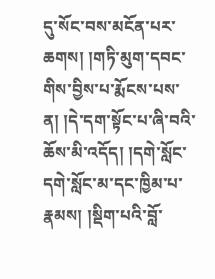དུ་སོང་བས་མངོན་པར་ཆགས། །གཏི་མུག་དབང་གིས་བྱིས་པ་རྨོངས་པས་ན། །དེ་དག་སྟོང་པ་ཞི་བའི་ཆོས་མི་འདོད། །དགེ་སློང་དགེ་སློང་མ་དང་ཁྱིམ་པ་རྣམས། །སྡིག་པའི་བློ་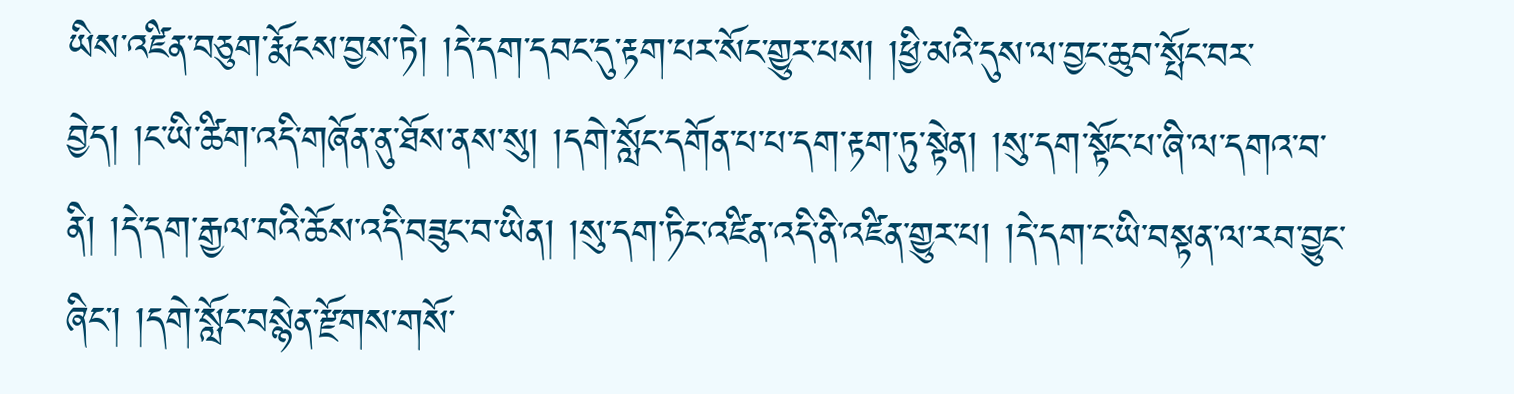ཡིས་འཛིན་བཅུག་རྨོངས་བྱས་ཏེ། །དེ་དག་དབང་དུ་རྟག་པར་སོང་གྱུར་པས། །ཕྱི་མའི་དུས་ལ་བྱང་ཆུབ་སྤོང་བར་བྱེད། །ང་ཡི་ཚིག་འདི་གཞོན་ནུ་ཐོས་ནས་སུ། །དགེ་སློང་དགོན་པ་པ་དག་རྟག་ཏུ་སྟེན། །སུ་དག་སྟོང་པ་ཞི་ལ་དགའ་བ་ནི། །དེ་དག་རྒྱལ་བའི་ཆོས་འདི་བཟུང་བ་ཡིན། །སུ་དག་ཏིང་འཛིན་འདི་ནི་འཛིན་གྱུར་པ། །དེ་དག་ང་ཡི་བསྟན་ལ་རབ་བྱུང་ཞིང་། །དགེ་སློང་བསྙེན་རྫོགས་གསོ་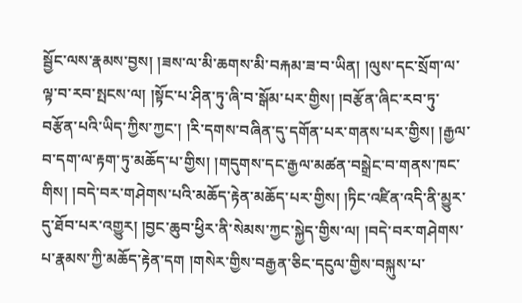སྦྱོང་ལས་རྣམས་བྱས། །ཟས་ལ་མི་ཆགས་མི་བརྐམ་ཟ་བ་ཡིན། །ལུས་དང་སྲོག་ལ་ལྟ་བ་རབ་སྤངས་ལ། །སྟོང་པ་ཤིན་ཏུ་ཞི་བ་སྒོམ་པར་གྱིས། །བརྩོན་ཞིང་རབ་ཏུ་བརྩོན་པའི་ཡིད་ཀྱིས་ཀྱང་། །རི་དགས་བཞིན་དུ་དགོན་པར་གནས་པར་གྱིས། །རྒྱལ་བ་དག་ལ་རྟག་ཏུ་མཆོད་པ་གྱིས། །གདུགས་དང་རྒྱལ་མཚན་བསྒྲེང་བ་གནས་ཁང་གིས། །བདེ་བར་གཤེགས་པའི་མཆོད་རྟེན་མཆོད་པར་གྱིས། །ཏིང་འཛིན་འདི་ནི་མྱུར་དུ་ཐོབ་པར་འགྱུར། །བྱང་ཆུབ་ཕྱིར་ནི་སེམས་ཀྱང་སྐྱེད་གྱིས་ལ། །བདེ་བར་གཤེགས་པ་རྣམས་ཀྱི་མཆོད་རྟེན་དག །གསེར་གྱིས་བརྒྱན་ཅིང་དངུལ་གྱིས་བསྐུས་པ་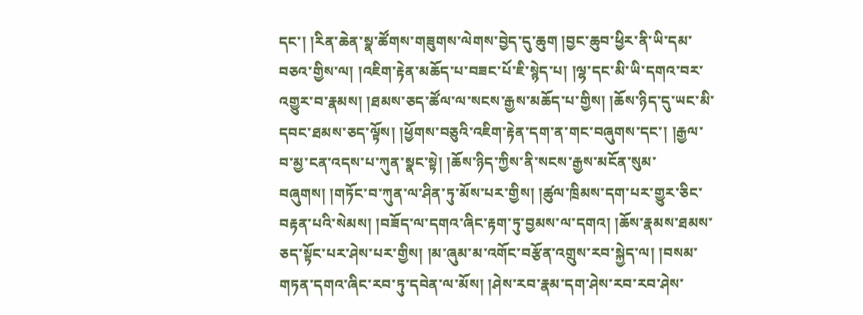དང་། །རིན་ཆེན་སྣ་ཚོགས་གཟུགས་ལེགས་བྱེད་དུ་ཆུག །བྱང་ཆུབ་ཕྱིར་ནི་ཡི་དམ་བཅའ་གྱིས་ལ། །འཇིག་རྟེན་མཆོད་པ་བཟང་པོ་ཇི་སྙེད་པ། །ལྷ་དང་མི་ཡི་དགའ་བར་འགྱུར་བ་རྣམས། །ཐམས་ཅད་ཚོལ་ལ་སངས་རྒྱས་མཆོད་པ་གྱིས། །ཆོས་ཉིད་དུ་ཡང་མི་དབང་ཐམས་ཅད་ལྟོས། །ཕྱོགས་བཅུའི་འཇིག་རྟེན་དག་ན་གང་བཞུགས་དང་། །རྒྱལ་བ་མྱ་ངན་འདས་པ་ཀུན་སྣང་སྟེ། །ཆོས་ཉིད་ཀྱིས་ནི་སངས་རྒྱས་མངོན་སུམ་བཞུགས། །གཏོང་བ་ཀུན་ལ་ཤིན་ཏུ་མོས་པར་གྱིས། །ཚུལ་ཁྲིམས་དག་པར་གྱུར་ཅིང་བརྟན་པའི་སེམས། །བཟོད་ལ་དགའ་ཞིང་རྟག་ཏུ་བྱམས་ལ་དགའ། །ཆོས་རྣམས་ཐམས་ཅད་སྟོང་པར་ཤེས་པར་གྱིས། །མ་ཞུམ་མ་འགོང་བརྩོན་འགྲུས་རབ་སྐྱེད་ལ། །བསམ་གཏན་དགའ་ཞིང་རབ་ཏུ་དབེན་ལ་མོས། །ཤེས་རབ་རྣམ་དག་ཤེས་རབ་རབ་ཤེས་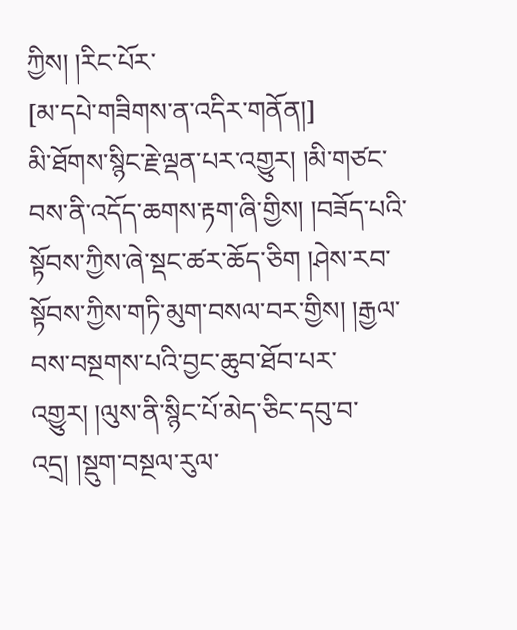ཀྱིས། །རིང་པོར་
[མ་དཔེ་གཟིགས་ན་འདིར་གནོན།]
མི་ཐོགས་སྙིང་རྗེ་ལྡན་པར་འགྱུར། །མི་གཙང་བས་ནི་འདོད་ཆགས་རྟག་ཞི་གྱིས། །བཟོད་པའི་སྟོབས་ཀྱིས་ཞེ་སྡང་ཚར་ཆོད་ཅིག །ཤེས་རབ་སྟོབས་ཀྱིས་གཏི་མུག་བསལ་བར་གྱིས། །རྒྱལ་བས་བསྔགས་པའི་བྱང་ཆུབ་ཐོབ་པར་འགྱུར། །ལུས་ནི་སྙིང་པོ་མེད་ཅིང་དབུ་བ་འདྲ། །སྡུག་བསྔལ་རུལ་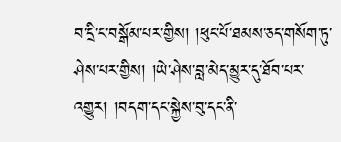བ་དྲི་ང་བསྒོམ་པར་གྱིས། །ཕུང་པོ་ཐམས་ཅད་གསོག་ཏུ་ཤེས་པར་གྱིས། །ཡེ་ཤེས་བླ་མེད་མྱུར་དུ་ཐོབ་པར་འགྱུར། །བདག་དང་སྐྱེས་བུ་དང་ནི་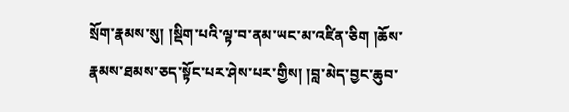སྲོག་རྣམས་སུ། །སྡིག་པའི་ལྟ་བ་ནམ་ཡང་མ་འཛིན་ཅིག །ཆོས་རྣམས་ཐམས་ཅད་སྟོང་པར་ཤེས་པར་གྱིས། །བླ་མེད་བྱང་ཆུབ་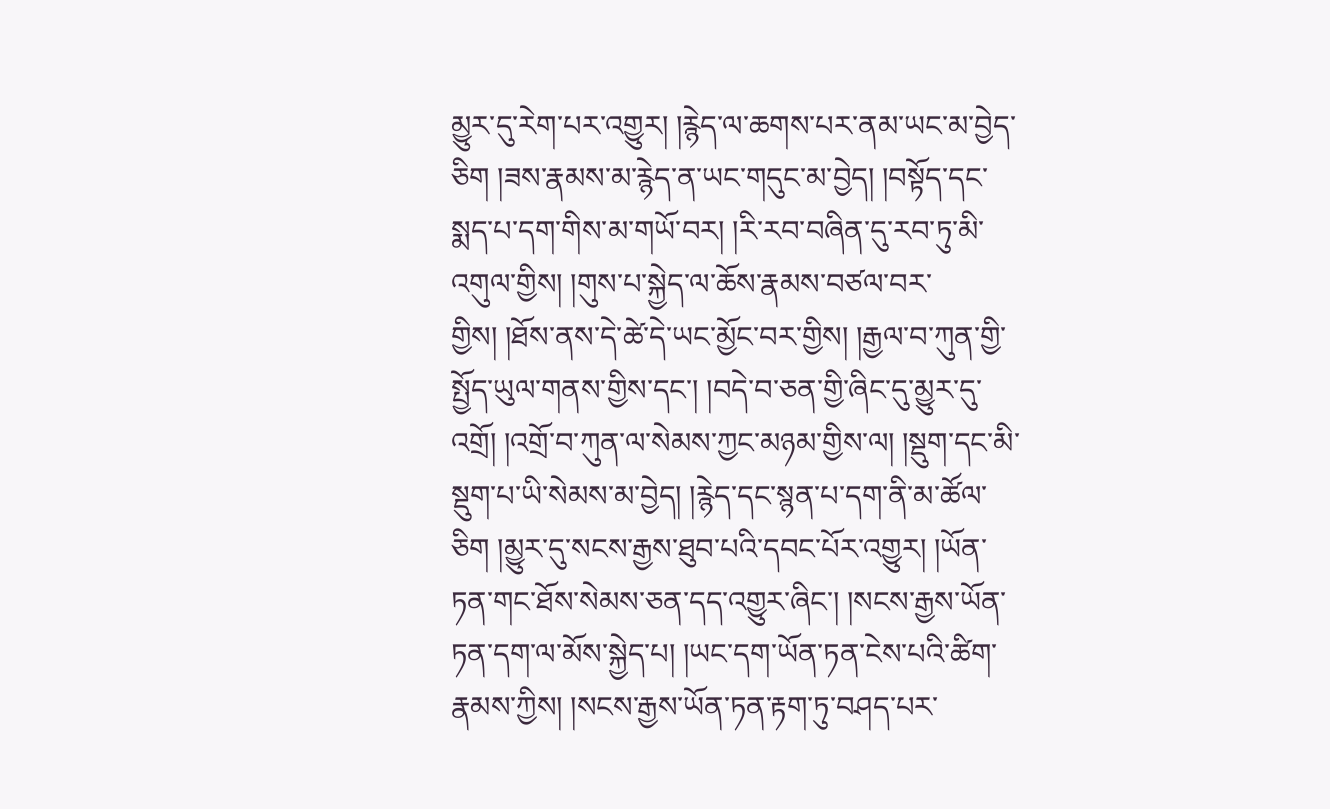མྱུར་དུ་རེག་པར་འགྱུར། །རྙེད་ལ་ཆགས་པར་ནམ་ཡང་མ་བྱེད་ཅིག །ཟས་རྣམས་མ་རྙེད་ན་ཡང་གདུང་མ་བྱེད། །བསྟོད་དང་སྨད་པ་དག་གིས་མ་གཡོ་བར། །རི་རབ་བཞིན་དུ་རབ་ཏུ་མི་འགུལ་གྱིས། །གུས་པ་སྐྱེད་ལ་ཆོས་རྣམས་བཙལ་བར་གྱིས། །ཐོས་ནས་དེ་ཚེ་དེ་ཡང་མྱོང་བར་གྱིས། །རྒྱལ་བ་ཀུན་གྱི་སྤྱོད་ཡུལ་གནས་གྱིས་དང་། །བདེ་བ་ཅན་གྱི་ཞིང་དུ་མྱུར་དུ་འགྲོ། །འགྲོ་བ་ཀུན་ལ་སེམས་ཀྱང་མཉམ་གྱིས་ལ། །སྡུག་དང་མི་སྡུག་པ་ཡི་སེམས་མ་བྱེད། །རྙེད་དང་སྙན་པ་དག་ནི་མ་ཚོལ་ཅིག །མྱུར་དུ་སངས་རྒྱས་ཐུབ་པའི་དབང་པོར་འགྱུར། །ཡོན་ཏན་གང་ཐོས་སེམས་ཅན་དད་འགྱུར་ཞིང་། །སངས་རྒྱས་ཡོན་ཏན་དག་ལ་མོས་སྐྱེད་པ། །ཡང་དག་ཡོན་ཏན་ངེས་པའི་ཚིག་རྣམས་ཀྱིས། །སངས་རྒྱས་ཡོན་ཏན་རྟག་ཏུ་བཤད་པར་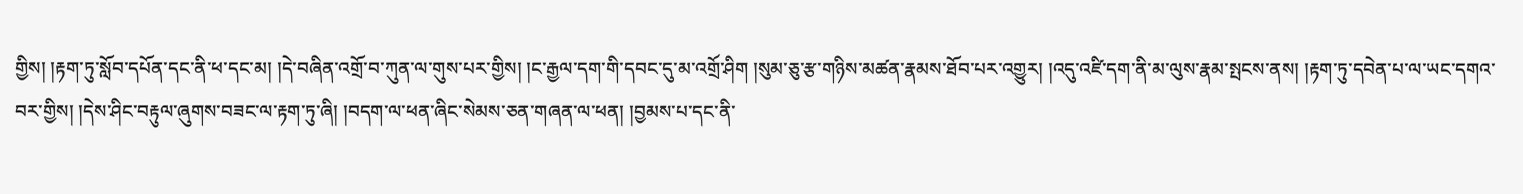གྱིས། །རྟག་ཏུ་སློབ་དཔོན་དང་ནི་ཕ་དང་མ། །དེ་བཞིན་འགྲོ་བ་ཀུན་ལ་གུས་པར་གྱིས། །ང་རྒྱལ་དག་གི་དབང་དུ་མ་འགྲོ་ཤིག །སུམ་ཅུ་རྩ་གཉིས་མཚན་རྣམས་ཐོབ་པར་འགྱུར། །འདུ་འཛི་དག་ནི་མ་ལུས་རྣམ་སྤངས་ནས། །རྟག་ཏུ་དབེན་པ་ལ་ཡང་དགའ་བར་གྱིས། །དེས་ཤིང་བརྟུལ་ཞུགས་བཟང་ལ་རྟག་ཏུ་ཞི། །བདག་ལ་ཕན་ཞིང་སེམས་ཅན་གཞན་ལ་ཕན། །བྱམས་པ་དང་ནི་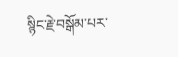སྙིང་རྗེ་བསྒོམ་པར་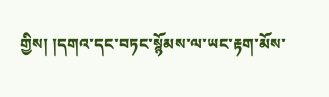གྱིས། །དགའ་དང་བཏང་སྙོམས་ལ་ཡང་རྟག་མོས་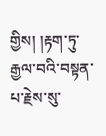གྱིས། །རྟག་ཏུ་རྒྱལ་བའི་བསྟན་པ་རྗེས་སུ་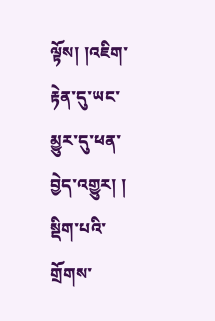ལྟོས། །འཇིག་རྟེན་དུ་ཡང་མྱུར་དུ་ཕན་བྱེད་འགྱུར། ། སྡིག་པའི་གྲོགས་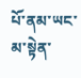པོ་ནམ་ཡང་མ་སྟེན་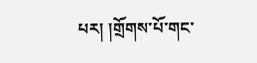པར། །གྲོགས་པོ་གང་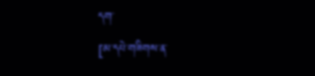དག་
[མ་དཔེ་གཟིགས་ན་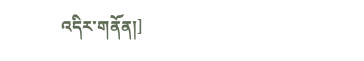འདིར་གནོན།]